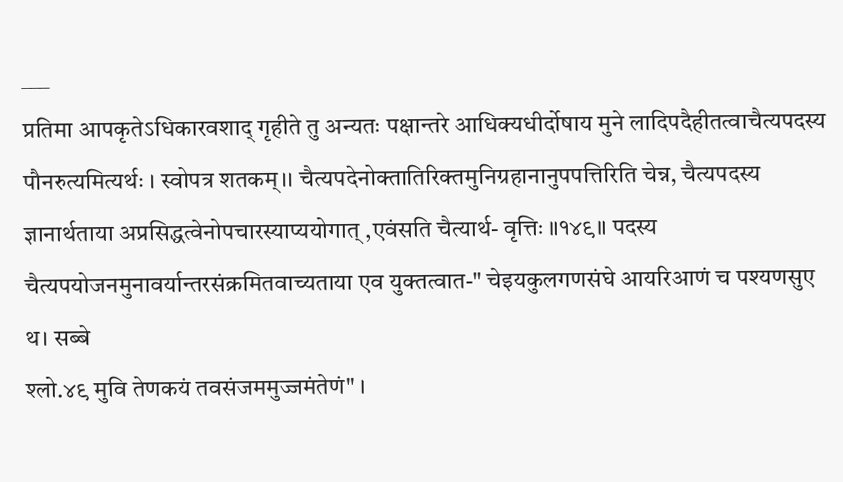___
प्रतिमा आपकृतेऽधिकारवशाद् गृहीते तु अन्यतः पक्षान्तरे आधिक्यधीर्दोषाय मुने लादिपदैहीतत्वाचैत्यपदस्य पौनरुत्यमित्यर्थः । स्वोपत्र शतकम्।। चैत्यपदेनोक्तातिरिक्तमुनिग्रहानानुपपत्तिरिति चेन्न, चैत्यपदस्य ज्ञानार्थताया अप्रसिद्धत्वेनोपचारस्याप्ययोगात् ,एवंसति चैत्यार्थ- वृत्तिः ॥१४९॥ पदस्य चैत्यपयोजनमुनावर्यान्तरसंक्रमितवाच्यताया एव युक्तत्वात-" चेइयकुलगणसंघे आयरिआणं च पश्यणसुए थ। सब्बे
श्लो.४९ मुवि तेणकयं तवसंजममुज्जमंतेणं" ।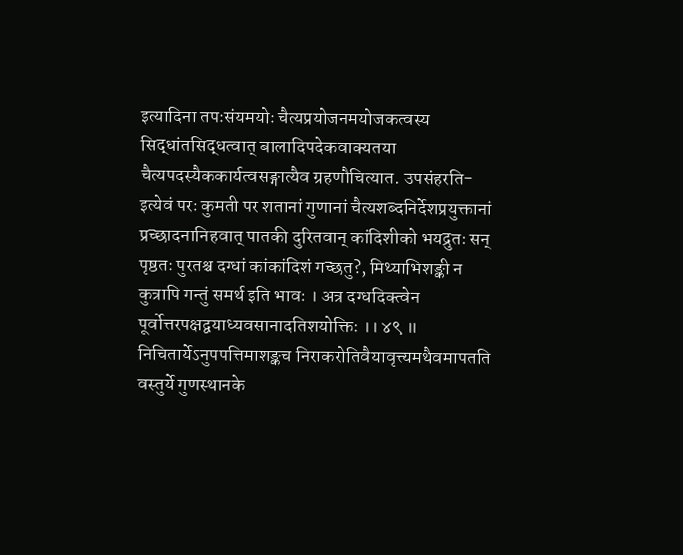इत्यादिना तपःसंयमयोः चैत्यप्रयोजनमयोजकत्वस्य सिद्धांतसिद्धत्वात् बालादिपदेकवाक्यतया चैत्यपदस्यैककार्यत्वसङ्गात्यैव ग्रहणौचित्यात. उपसंहरति-इत्येवं परः कुमती पर शतानां गुणानां चैत्यशब्दनिर्देशप्रयुक्तानां प्रच्छादनानिहवात् पातकी दुरितवान् कांदिशीको भयद्रुतः सन् पृष्ठतः पुरतश्च दग्धां कांकांदिशं गच्छतु?, मिथ्याभिशङ्की न कुत्रापि गन्तुं समर्थ इति भावः । अत्र दग्धदिक्त्वेन पूर्वोत्तरपक्षद्वयाध्यवसानादतिशयोक्तिः ।। ४९ ॥
निचितार्येऽनुपपत्तिमाशङ्कच निराकरोतिवैयावृत्त्यमथैवमापतति वस्तुर्ये गुणस्थानके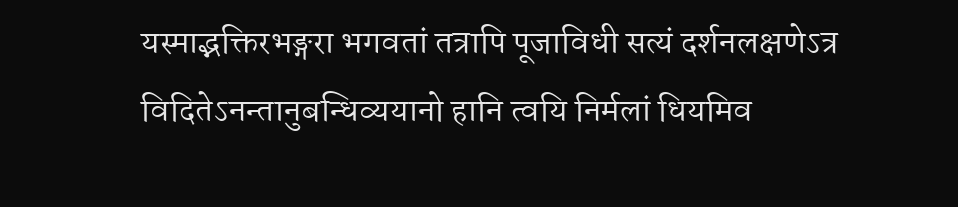यस्माद्भक्तिरभङ्गरा भगवतां तत्रापि पूजाविधी सत्यं दर्शनलक्षणेऽत्र विदितेऽनन्तानुबन्धिव्ययानो हानि त्वयि निर्मलां धियमिव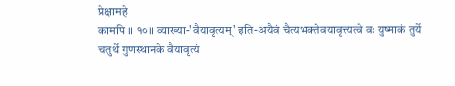प्रेक्षामहे
कामपि ॥ १०॥ व्याख्या-'वैयावृत्यम्' इति-अयैवं चैत्यभक्तेवयावृत्त्यत्वे वः युष्माकं तुर्ये चतुर्थे गुणस्थानके वैयावृत्यं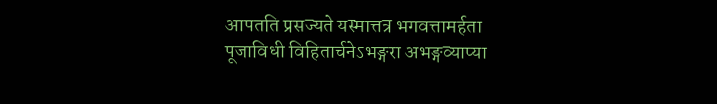आपतति प्रसज्यते यस्मात्तत्र भगवत्तामर्हता पूजाविधी विहितार्चनेऽभङ्गरा अभङ्गव्याप्या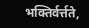भक्तिर्वर्त्तते,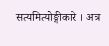सत्यमित्योङ्गीकारे । अत्र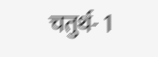चतुर्थ- 1